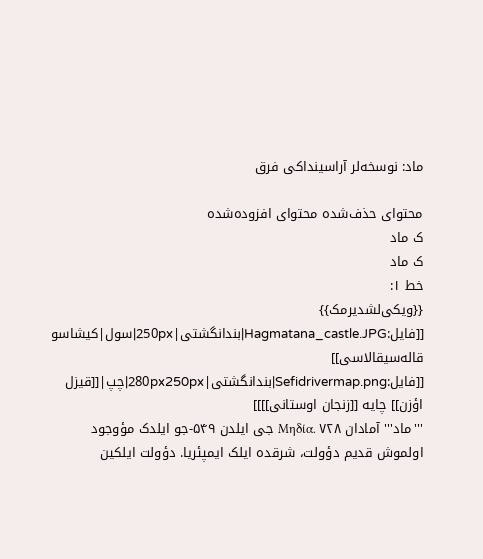ماد: نوسخه‌لر آراسینداکی فرق

محتوای حذف‌شده محتوای افزوده‌شده
ک ماد
ک ماد
خط ۱:
{{ویکی‌لشدیرمک}}
[[فایل:Hagmatana_castle.JPG|بندانگشتی|250px|سول|کیشاسو قاله‌سیقالاسی]]
[[فایل:Sefidrivermap.png|بندانگشتی|280px250px|چپ|[[قیزل اؤزن]] چایه [[زنجان اوستانی]]]]
'''ماد''' آمادان Μηδία. ۷۲۸ جی ایلدن ۵۴۹-جو ایلدک مؤوجود اولموش قدیم دؤولت، شرقده ایلک ایمپئریا. دؤولت ایلکین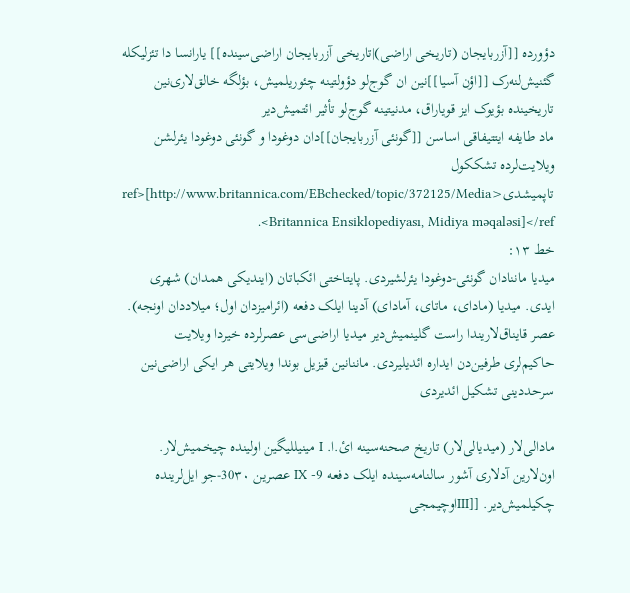دؤورده [[آزربایجان (تاریخی اراضی)|تاریخی آزربایجان اراضی‌سینده]] یارانسا دا تئزلیکله گئنیش‌لنه‌رک [[اؤن آسیا]]نین ان گوج‌لو دؤولتینه چئوریلمیش، بؤلگه خالق‌لاری‌نین تاریخینده بؤیوک ایز قویاراق، مدنیتینه گوج‌لو تأثیر ائتمیش‌دیر
ماد طایفه ایتتیفاقی اساسن [[گونئی آزربایجان]]دان دوغودا و گونئی دوغودا یئرلشن ویلایت‌لرده تشککول تاپمیشدی<ref>[http://www.britannica.com/EBchecked/topic/372125/Media Britannica Ensiklopediyası, Midiya məqaləsi]</ref>.
خط ۱۳:
میدیا ماننادان گونئی-دوغودا یئرلشیردی. پایتاختی ائکباتان (ایندیکی همدان) شهری ایدی. میدیا (مادای، ماتای، آمادای) آدینا ایلک دفعه (ائراميزدان اول؛ ميلاددان اونجه). عصر قایناق‌لاریندا راست گلینمیش‌دیر میدیا اراضی‌سی عصرلرده خیردا ویلایت حاکیم‌لری طرفین‌دن ایداره ائدیلیردی. ماننانین قیزیل بوندا ویلایتی هر ایکی اراضی‌نین سرحددینی تشکیل ائدیردی

مادالی‌لار (میدیالی‌لار) تاریخ صحنه‌سینه ائ.ا. I مینیللیگین اولینده چیخمیش‌لار. اون‌لارین آدلاری آشور سالنامه‌سینده ایلک دفعه IX -9 عصرین 30۳۰-جو ایل‌لرینده چکیلمیش‌دیر. [[IIIاوچیمجی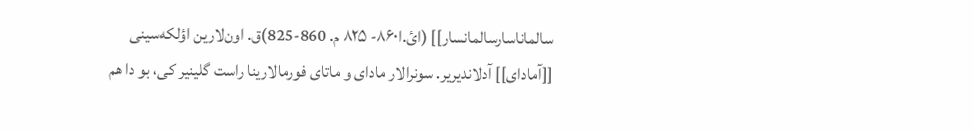سالماناسارسالمانسار]] (ائ.ا۸۶۰- ۸۲۵ م. 860-825)ق. اون‌لارین اؤلکه‌سینی [[آمادای]] آدلاندیریر. سونرالار مادای و ماتای فورمالارینا راست گلینیر کی، بو دا هم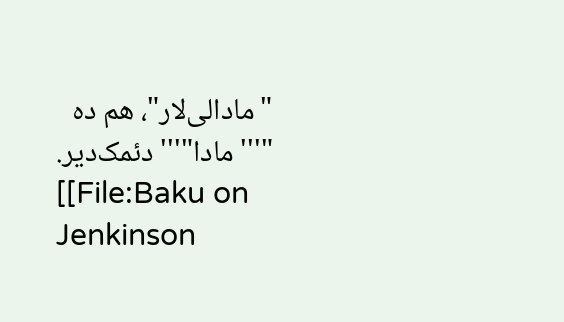"مادالی‌لار"، هم ده "'''مادا"''' دئمک‌دیر.
[[File:Baku on Jenkinson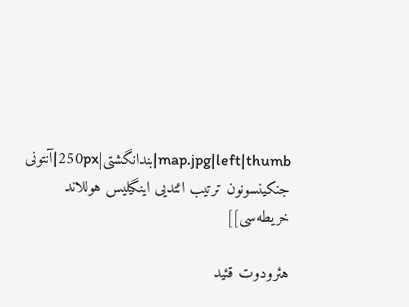map.jpg|left|thumb|بندانگشتی|250px|آنتونی جنکینسونون ترتیب ائتدیی اینگیلیس هوللاند خریطه‌سی]]

هئرودوت قئید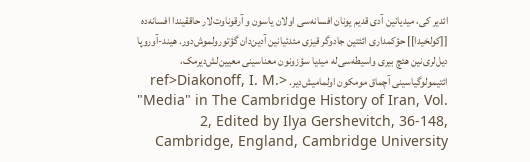ائدیر کی، میدیانین آدی قدیم یونان افسانه‌سی اولان یاسون و آرقوناوت‌لار حاققیندا افسانه‌ده [[کولخیدا]] حؤکمداری ائئتین جادوگر قیزی مئدئیانین آدین‌دان گؤتورولموش‌دور. هیند-آوروپا دیل‌لری‌نین هئچ بیری واسیطه‌سی‌له میدیا سؤزونون معناسینی معیین‌لش‌دیرمک، ائتیمولوگیاسینی آچماق مومکون اولمامیش‌دیر. <ref>Diakonoff, I. M. "Media" in The Cambridge History of Iran, Vol. 2, Edited by Ilya Gershevitch, 36-148, Cambridge, England, Cambridge University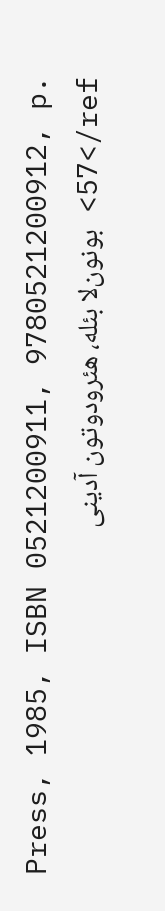Press, 1985, ISBN 0521200911, 9780521200912, p. 57</ref> بونون‌لا بئله، هئرودوتون آدینی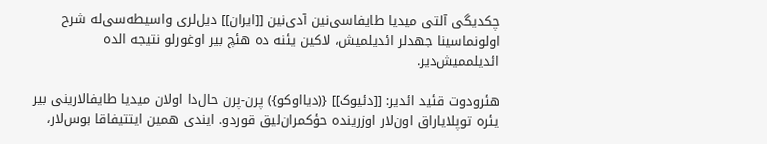چکدیگی آلتی میدیا طایفاسی‌نین آدی‌نین [[ایران]] دیل‌لری واسیطه‌سی‌له شرح اولونماسینا جهدلر ائدیلمیش، لاکین یئنه ده هئچ بیر اوغورلو نتیجه الده ائدیلممیش‌دیر.

هئرودوت قئید ائدیر: [[دئیوک]] {(ديااوکو}) پرن-پرن حال‌دا اولان میدیا طایفالارینی بیر یئره توپلایاراق اون‌لار اوزرینده حؤکمران‌لیق قوردو. ایندی همین ایتتیفاقا بوس‌لار،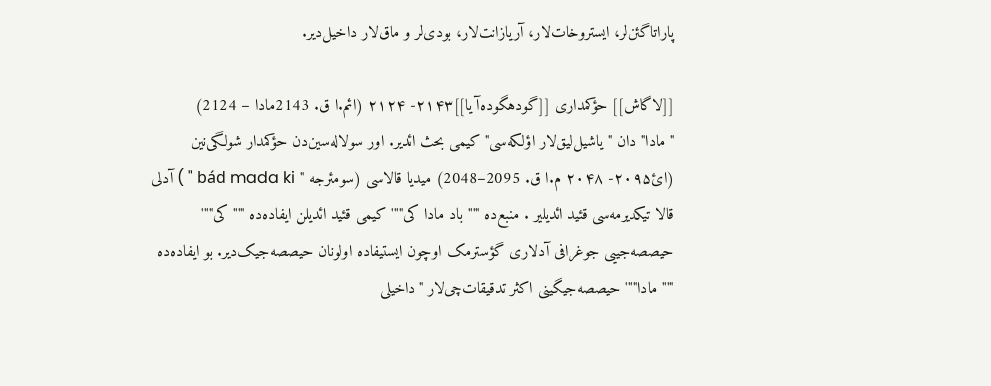پاراتاگئن‌لر، ایستروخات‌لار، آریازانت‌لار، بودی‌لر و ماق‌لار داخیل‌دیر.

[[لاگاش]] حؤکمداری [[گودهگوده‌آ یا]]۲۱۴۳- ۲۱۲۴ (ائم.ا ق. 2143مادا – 2124) "مادا"دان "یاشیل‌لیق‌لار اؤلکه‌سی" کیمی بحث ائدیر. اور سولاله‌سین‌دن حؤکمدار شولگی‌نین (ائ۲۰۹۵- ۲۰۴۸ م.ا ق. 2095–2048) میدیا قالاسی (سومئرجه " bád mada ki " ) آدلی قالا تیکدیرمه‌سی قئید ائدیلیر . منبع‌ده "'''باد مادا کی"''' کیمی قئید ائدیلن ایفاده‌ده "'''کی"''' حیصصه‌جییی جوغرافی آدلاری گؤسترمک اوچون ایستیفاده اولونان حیصصه‌جیک‌دیر. بو ایفاده‌ده "'''مادا"''' حیصصه‌جیگینی اکثر تدقیقات‌چی‌لار "داخیلی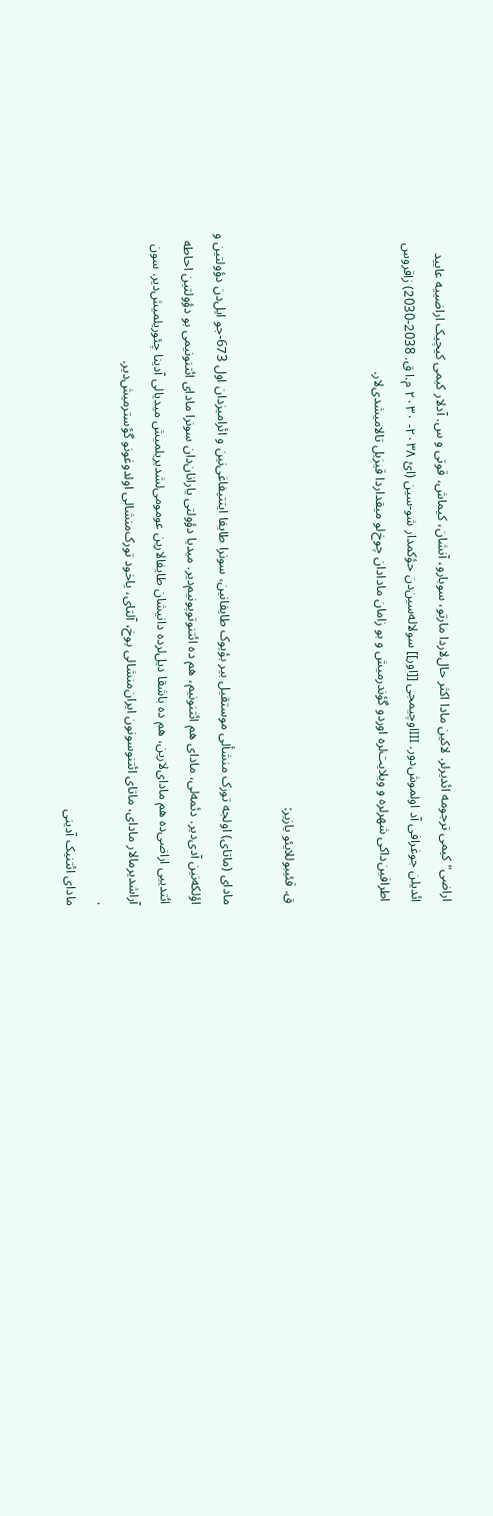اراضی" کیمی ترجومه ائدیرلر. لاکین مادا اکثر حال‌لاردا مارتو، سوبارو، آنشان، کیماش، قوتی و س. آدلار کیمی کیچیک اراضییه عایید ائدیلن جوغرافی آد اولموش‌دور. IIIاوچیمجی [[اور]] سولاله‌سین‌دن حؤکمدار شو-سین (ائ ۲۰۳۸- ۲۰۳۰ م.ا ق. 2038-2030) زاقروس اطرافین‌داکی شهرلره و ویلایت‌لره اوردو گؤندرمیش و بو زامان مادادان چوخ‌لو میقداردا قیزیل تالامیشدی‌لار.


ق. قئیبوللایئو یازیر:

مادای (ماتای) اولجه تورک منشألی موستقیل بیر بؤیوک طایفانین، سونرا طایفا ایتتیفاغی‌نین و ائرامیزدان اول 673-جو ایل‌دن دؤولتین و اؤلکه‌نین آدی‌دیر. دئمه‌لی، مادای هم ائتنونیم، هم ده ائتنوتوپونیم‌دیر. میدیا دؤولتی یارانان‌دان سونرا مادای ائتنونیمی بو دؤولتین احاطه ائتدییی اراضی‌ده هم مادای‌لارین، هم ده باشقا دیل‌لرده دانیشان طایفالارین عومومی‌لشدیریلمیش میدیالی آدینا چئوریلمیش‌دیر. سون آراشدیرمالار مادای، ماتای ائتنوسونون ایران‌منشالی یوخ، آلتای، یاخود تورک‌منشالی اولدوغونو گؤسترمیش‌دیر.
.
مادای ائتنیک آدینی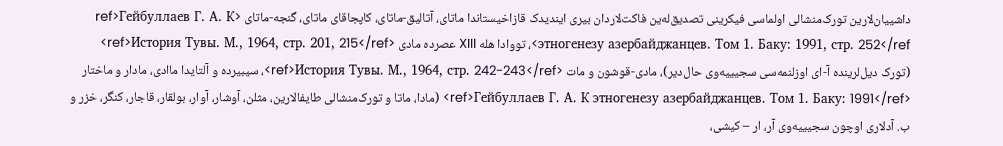داشییان‌لارین تورک‌منشالی اولماسی فیکرینی تصدیق‌له‌ین فاکت‌لاردان بیری ایندیدک قازاخیستاندا ماتای، آتالیق-ماتای، کاپجاقای ماتای، گنجه-ماتای <ref>Гейбуллаев Г. А. К этногенезу азербайджанцев. Том 1. Баку: 1991, стр. 252</ref>، تووادا هله XIII عصرده مادی <ref>История Тувы. М., 1964, стр. 201, 215</ref> (تورک دیل‌لرینده آ-ای اوزلنمه‌سی سجیییه‌وی حال‌دیر)، مادی-قوشون و مات <ref>История Тувы. М., 1964, стр. 242-243</ref>، سیبیرده و آلتایدا ماادی، مادار و ماختار <ref>Гейбуллаев Г. А. К этногенезу азербайджанцев. Том 1. Баку: 1991</ref> (مادا، ماتا و تورک‌منشالی طایفالارین، مثلن، آوشار، آوار، بولقار، قاجار، کنگر، خزر و ب. آدلاری اوچون سجیییه‌وی آر، ار – کیشی،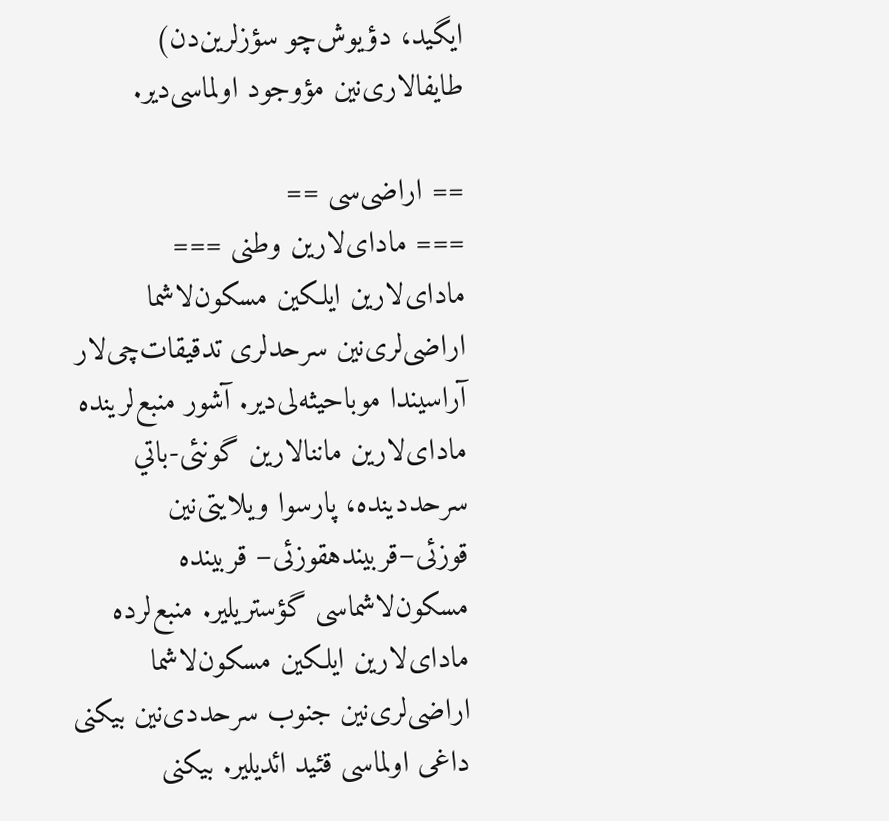ایگید، دؤیوش‌چو سؤزلرین‌دن) طایفالاری‌نین مؤوجود اولماسی‌دیر.

== اراضی‌سی ==
=== مادای‌لارین وطنی ===
مادای‌لارین ایلکین مسکون‌لاشما اراضی‌لری‌نین سرحدلری تدقیقات‌چی‌لار آراسیندا موباحیثه‌لی‌دیر. آشور منبع‌لرینده مادای‌لارین ماننالارین گونئی-باتي سرحددینده، پارسوا ویلایتی‌نین قوزئی–قربیندهقوزئی– قربینده مسکون‌لاشماسی گؤستریلیر. منبع‌لرده مادای‌لارین ایلکین مسکون‌لاشما اراضی‌لری‌نین جنوب سرحددی‌نین بیکنی داغی اولماسی قئید ائدیلیر. بیکنی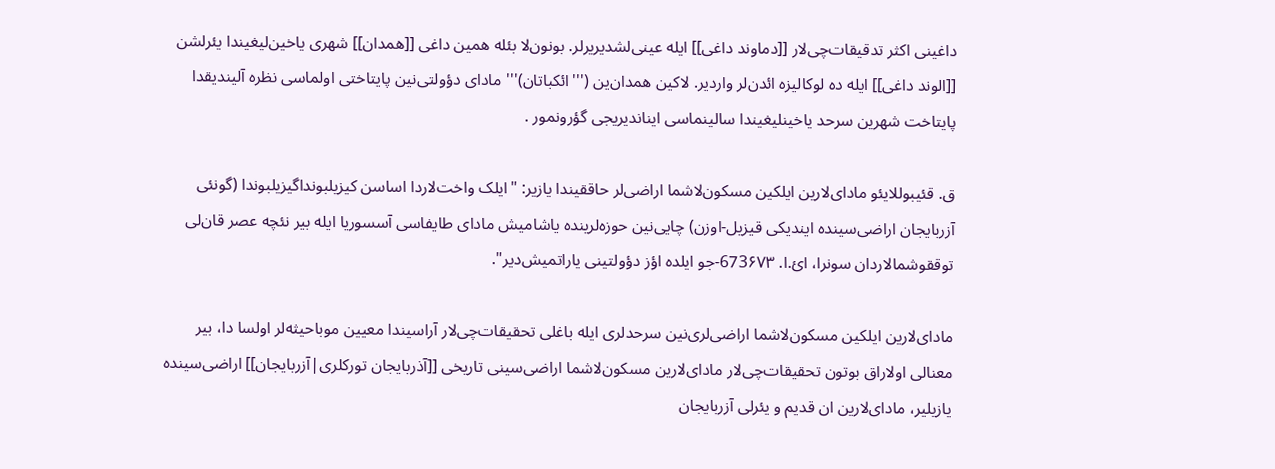داغینی اکثر تدقیقات‌چی‌لار [[دماوند داغی]] ایله عینی‌لشدیریرلر. بونون‌لا بئله همین داغی [[همدان]] شهری یاخین‌لیغیندا یئرلشن [[الوند داغی]] ایله ده لوکالیزه ائدن‌لر واردیر. لاکین همدان‌ین ('''ائکباتان)''' مادای دؤولتی‌نین پایتاختی اولماسی نظره آلیندیقدا پایتاخت شهرین سرحد یاخینلیغیندا سالینماسی ایناندیریجی گؤرونمور .

ق. قئیبوللایئو مادای‌لارین ایلکین مسکون‌لاشما اراضی‌لر حاققیندا یازیر: "ایلک واخت‌لاردا اساسن کیزیلبونداگیزیلبوندا (گونئی آزربایجان اراضی‌سینده ایندیکی قیزیل-اوزن) چایی‌نین حوزه‌لرینده یاشامیش مادای طایفاسی آسسوریا ایله بیر نئچه عصر قان‌لی توققوشمالاردان سونرا، ائ.ا. 673۶۷۳-جو ایلده اؤز دؤولتینی یاراتمیش‌دیر".

مادای‌لارین ایلکین مسکون‌لاشما اراضی‌لری‌نین سرحدلری ایله باغلی تحقیقات‌چی‌لار آراسیندا معیین موباحیثه‌لر اولسا دا، بیر معنالی اولاراق بوتون تحقیقات‌چی‌لار مادای‌لارین مسکون‌لاشما اراضی‌سینی تاریخی [[آذربایجان تورکلری|آزربایجان]] اراضی‌سینده یازیلیر، مادای‌لارین ان قدیم و یئرلی آزربایجان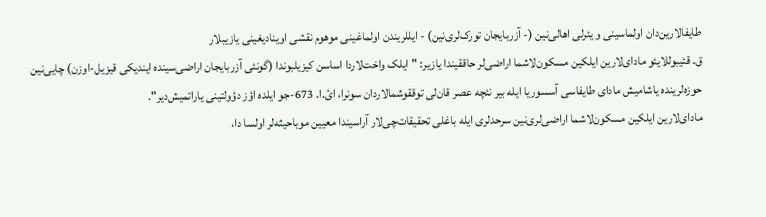طایفالارین‌دان اولماسینی و یئرلی اهالی‌نین (- آزربایجان تورک‌لری‌نین) - ایللریندن اولماغینی موهوم نقشی اوینادیغینی یازیبلار
ق. قئیبوللایئو مادای‌لارین ایلکین مسکون‌لاشما اراضی‌لر حاققیندا یازیر: "ایلک واخت‌لاردا اساسن کیزیلبوندا (گونئی آزربایجان اراضی‌سینده ایندیکی قیزیل-اوزن) چایی‌نین حوزه‌لرینده یاشامیش مادای طایفاسی آسسوریا ایله بیر نئچه عصر قان‌لی توققوشمالاردان سونرا، ائ.ا. 673-جو ایلده اؤز دؤولتینی یاراتمیش‌دیر".
مادای‌لارین ایلکین مسکون‌لاشما اراضی‌لری‌نین سرحدلری ایله باغلی تحقیقات‌چی‌لار آراسیندا معیین موباحیثه‌لر اولسا دا،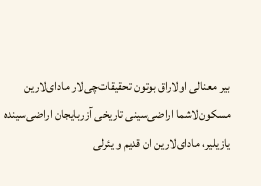بیر معنالی اولاراق بوتون تحقیقات‌چی‌لار مادای‌لارین مسکون‌لاشما اراضی‌سینی تاریخی آزربایجان اراضی‌سینده یازیلیر، مادای‌لارین ان قدیم و یئرلی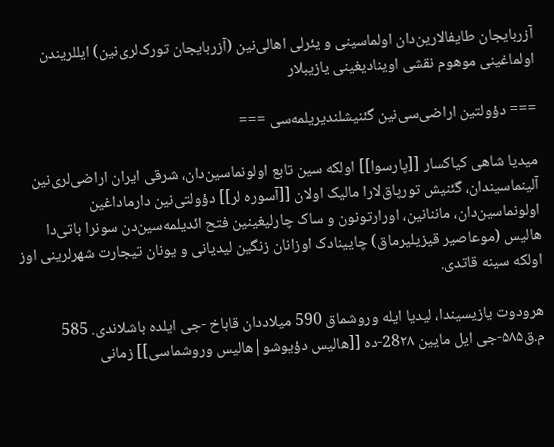آزربایجان طایفالارین‌دان اولماسینی و یئرلی اهالی‌نین (آزربایجان تورک‌لری‌نین) ایللریندن اولماغینی موهوم نقشی اوینادیغینی یازیبلار

=== دؤولتین اراضی‌سی‌نین گئنیشلندیریلمه‌سی ===

میدیا شاهی کیاکسار [[پارسوا]] اولکه سین تابع اولونماسین‌دان، شرقی ایران اراضی‌لری‌نین آلینماسیندان، گئنیش تورپاق‌لارا مالیک اولان [[آسوره لر]] دؤولتی‌نین دارماداغین اولونماسین‌دان، ماننانین، اورارتونون و ساک چارلیغینین فتح ائدیلمه‌سین‌دن سونرا باتی‌دا هالیس (موعاصیر قیزیلیرماق) چایینادک اوزانان زنگین لیدیانی و یونان تیجارت شهرلرینی اوز اولکه سینه قاتدی.

هرودوت یازیسیندا، لیدیا ایله وروشماق 590 میلاددان قاباخ -جی ایلده باشلاندی. 585 م.ق۵۸۵-جی ایل مایین 28۲۸-ده [[هالیس دؤیوشو|هالیس وروشماسی]] زمانی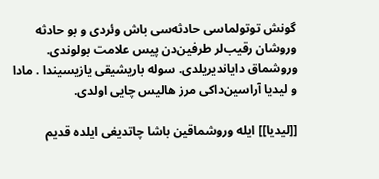گونش توتولماسی حادثه‌سی باش وئردی و بو حادثه وروشان رقیب‌لر طرفین‌دن پیس علامت بولوندی. وروشماق دایاندیریلدی. سوله باریشیقی یازیسیندا . مادا و لیدیا آراسین‌داکی مرز هالیس چایی اولدی.

[[لیدیا]] ایله وروشماقین باشا چاتدیغی ایلده قدیم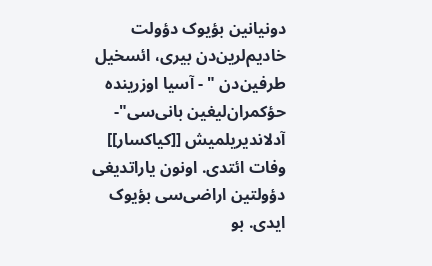دونیانین بؤیوک دؤولت خادیم‌لرین‌دن بیری، ائسخیل طرفین‌دن " - آسیا اوزرینده حؤکمران‌لیغین بانی‌سی"- آدلاندیریلمیش [[کیاکسار]] وفات ائتدی. اونون یاراتدیغی دؤولتین اراضی‌سی بؤیوک ایدی. بو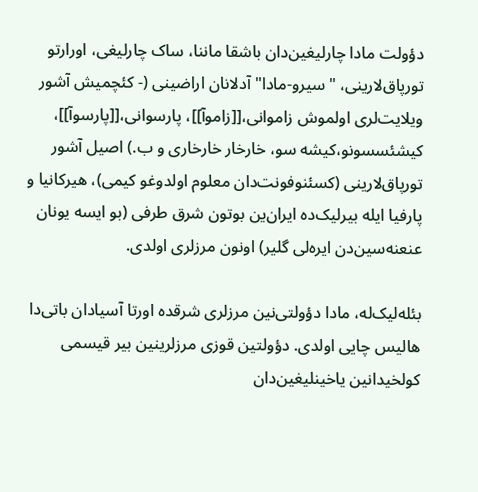دؤولت مادا چارلیغین‌دان باشقا ماننا، ساک چارلیغی، اورارتو تورپاق‌لارینی، "سیرو-مادا" آدلانان اراضینی (- کئچمیش آشور ویلایت‌لری اولموش زاموانی،[[زاموآ]]، پارسوانی،[[پارسوآ]]، کیشئسسونو،کیشه سو، خارخار خارخاری و ب.) اصیل آشور تورپاق‌لارینی (کسئنوفونت‌دان معلوم اولدوغو کیمی)، هیرکانیا و پارفیا ایله بیرلیک‌ده ایران‌ین بوتون شرق طرفی (بو ایسه یونان عنعنه‌سین‌دن ایره‌لی گلیر) اونون مرزلری اولدی.

بئله‌لیک‌له، مادا دؤولتی‌نین مرزلری شرقده اورتا آسیادان باتی‌دا هالیس چایی اولدی. دؤولتین قوزی مرزلرینین بیر قیسمی کولخیدانین یاخینلیغین‌دان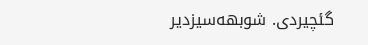گئچیردی. شوبهه‌سیزدیر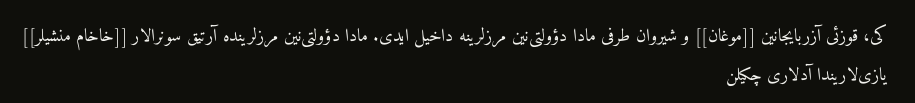کی، قوزئی آزربایجانین [[موغان]] و شیروان طرفی مادا دؤولتی‌نین مرزلرینه داخیل ایدی. مادا دؤولتی‌نین مرزلرینده آرتیق سونرالار [[خاخام منشیلر]] یازی‌لاریندا آدلاری چکیلن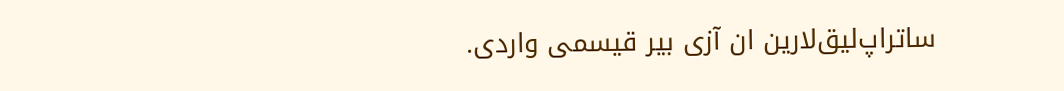ساتراپ‌لیق‌لارین ان آزی بیر قیسمی واردی.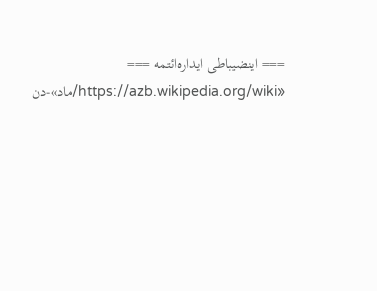=== اینضیباطی ایداره‌ائتمه ===
«https://azb.wikipedia.org/wiki/ماد»-دن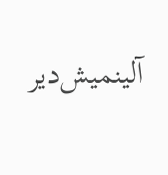آلینمیش‌دیر